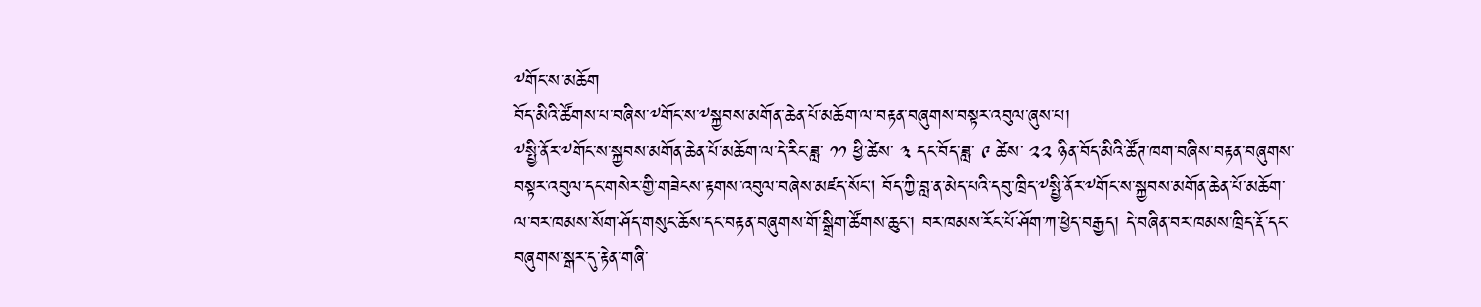༸གོང་ས་མཆོག
བོད་མིའི་ཚོགས་པ་བཞིས་༸གོང་ས་༸སྐྱབས་མགོན་ཆེན་པོ་མཆོག་ལ་བརྟན་བཞུགས་བསྟར་འབུལ་ཞུས་པ།
༸སྤྱི་ནོར་༸གོང་ས་སྐྱབས་མགོན་ཆེན་པོ་མཆོག་ལ་དེ་རིང་ཟླ་ ༡༡ ཕྱི་ཚེས་ ༣ དང་བོད་ཟླ་ ༩ ཚེས་ ༢༢ ཉིན་བོད་མིའི་ཚོཊ་ཁག་བཞིས་བརྟན་བཞུགས་བསྟར་འབུལ་དང་གསེར་གྱི་གཟེངས་རྟགས་འབུལ་བཞེས་མཛད་སོང། བོད་ཀྱི་བླ་ན་མེད་པའི་དབུ་ཁྲིད་༸སྤྱི་ནོར་༸གོང་ས་སྐྱབས་མགོན་ཆེན་པོ་མཆོག་ལ་བར་ཁམས་སོག་ཤོད་གསུང་ཆོས་དང་བརྟན་བཞུགས་གོ་སྒྲིག་ཚོགས་ཆུང་། བར་ཁམས་རོང་པོ་ཤོག་ཀ་ཕྱེད་བརྒྱད། དེ་བཞིན་བར་ཁམས་ཁྲིད་རྡོ་དང་བཞུགས་སྒར་དུ་རྟེན་གཞི་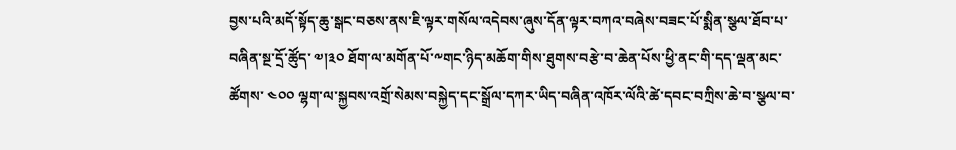བྱས་པའི་མདོ་སྟོད་ཆུ་སྒང་བཅས་ནས་ཇི་ལྟར་གསོལ་འདེབས་ཞུས་དོན་ལྟར་བཀའ་བཞེས་བཟང་པོ་སྨིན་སྩལ་ཐོབ་པ་བཞིན་སྔ་དྲོ་ཚོུད་ ༧།༣༠ ཐོག་ལ་མགོན་པོ་༸གང་ཉིད་མཆོག་གིས་ཐུགས་བརྩེ་བ་ཆེན་པོས་ཕྱི་ནང་གི་དད་ལྡན་མང་ཚོགས་ ༤༠༠ ལྷག་ལ་སྐྱབས་འགྲོ་སེམས་བསྐྱེད་དང་སྒྲོལ་དཀར་ཡིད་བཞིན་འཁོར་ལོའི་ཚེ་དབང་བཀྲིས་ཆེ་བ་སྩལ་བ་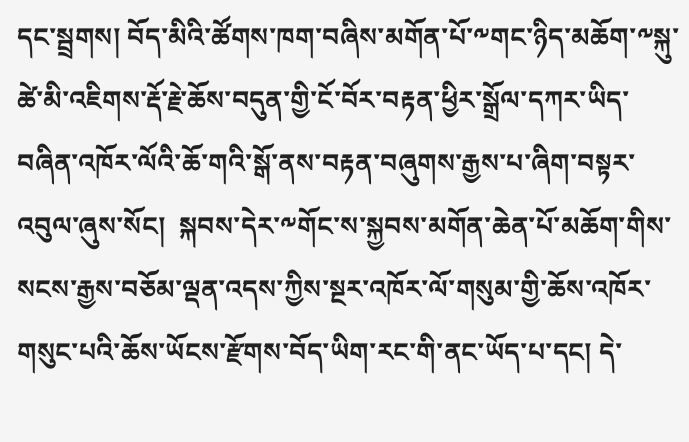དང་སྦྲགས། བོད་མིའི་ཚོགས་ཁག་བཞིས་མགོན་པོ་༸གང་ཉིད་མཆོག་༸སྐུ་ཚེ་མི་འཇིགས་རྡོ་རྗེ་ཆོས་བདུན་གྱི་ངོ་བོར་བརྟན་ཕྱིར་སྒྲོལ་དཀར་ཡིད་བཞིན་འཁོར་ལོའི་ཆོ་གའི་སྒོ་ནས་བརྟན་བཞུགས་རྒྱས་པ་ཞིག་བསྟར་འབུལ་ཞུས་སོང།  སྐབས་དེར་༸གོང་ས་སྐྱབས་མགོན་ཆེན་པོ་མཆོག་གིས་སངས་རྒྱས་བཅོམ་ལྡན་འདས་ཀྱིས་སྔར་འཁོར་ལོ་གསུམ་གྱི་ཆོས་འཁོར་གསུང་པའི་ཆོས་ཡོངས་རྫོགས་བོད་ཡིག་རང་གི་ནང་ཡོད་པ་དང། དེ་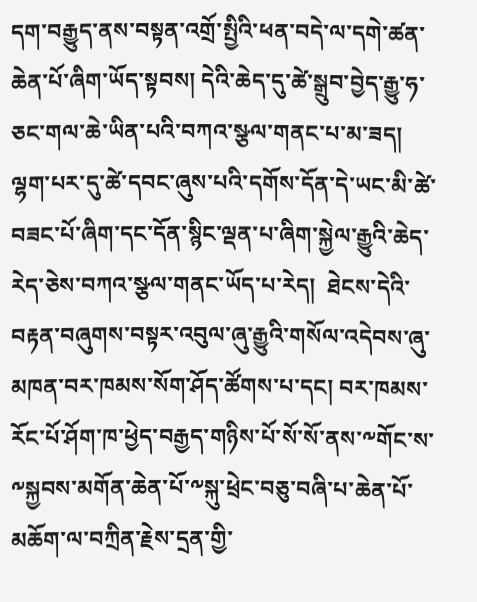དག་བརྒྱུད་ནས་བསྟན་འགྲོ་སྤྱིའི་ཕན་བདེ་ལ་དགེ་ཚན་ཆེན་པོ་ཞིག་ཡོད་སྟབས། དེའི་ཆེད་དུ་ཚེ་སྒྲུབ་བྱེད་རྒྱུ་ཧ་ཅང་གལ་ཆེ་ཡིན་པའི་བཀའ་སྩལ་གནང་པ་མ་ཟད། ལྷག་པར་དུ་ཚེ་དབང་ཞུས་པའི་དགོས་དོན་དེ་ཡང་མི་ཚེ་བཟང་པོ་ཞིག་དང་དོན་སྙིང་ལྡན་པ་ཞིག་སྐྱེལ་རྒྱུའི་ཆེད་རེད་ཅེས་བཀའ་སྩལ་གནང་ཡོད་པ་རེད།  ཐེངས་དེའི་བརྟན་བཞུགས་བསྟར་འབུལ་ཞུ་རྒྱུའི་གསོལ་འདེབས་ཞུ་མཁན་བར་ཁམས་སོག་ཤོད་ཚོགས་པ་དང། བར་ཁམས་རོང་པོ་ཤོག་ཁ་ཕྱེད་བརྒྱད་གཉིས་པོ་སོ་སོ་ནས་༸གོང་ས་༸སྐྱབས་མགོན་ཆེན་པོ་༸སྐུ་ཕྲེང་བཅུ་བཞི་པ་ཆེན་པོ་མཆོག་ལ་བཀྲིན་རྗེས་དྲན་གྱི་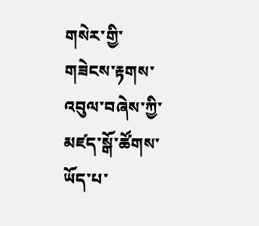གསེར་གྱི་གཟེངས་རྟགས་འབུལ་བཞེས་ཀྱི་མཛད་སྒོ་ཚོགས་ཡོད་པ་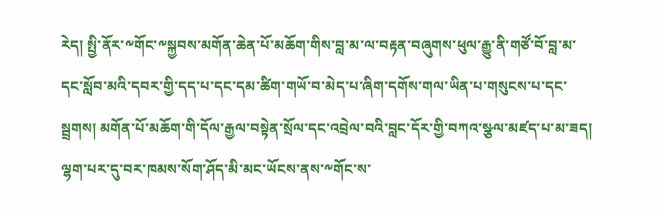རེད། སྤྱི་ནོར་༸གོང་༸སྐྱབས་མགོན་ཆེན་པོ་མཆོག་གིས་བླ་མ་ལ་བརྟན་བཞུགས་ཕུལ་རྒྱུ་ནི་གཙོ་བོ་བླ་མ་དང་སློབ་མའི་དབར་གྱི་དད་པ་དང་དམ་ཚིག་གཡོ་བ་མེད་པ་ཞིག་དགོས་གལ་ཡིན་པ་གསུངས་པ་དང་སྦྲགས། མགོན་པོ་མཆོག་གི་དོལ་རྒྱལ་བསྟེན་སྲོལ་དང་འབྲེལ་བའི་བླང་དོར་གྱི་བཀའ་སྩལ་མཛད་པ་མ་ཟད། ལྷག་པར་དུ་བར་ཁམས་སོག་ཤོད་མི་མང་ཡོངས་ནས་༸གོང་ས་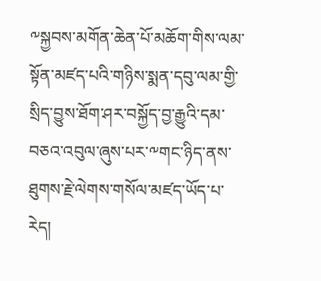༸སྐྱབས་མགོན་ཆེན་པོ་མཆོག་གིས་ལམ་སྟོན་མཛད་པའི་གཉིས་སྨན་དབུ་ལམ་གྱི་སྲིད་བྱུས་ཐོག་ཤར་བསྐྱོད་བྱ་རྒྱུའི་དམ་བཅའ་འབུལ་ཞུས་པར་༸གང་ཉིད་ནས་ཐུགས་རྗེ་ལེགས་གསོལ་མཛད་ཡོད་པ་རེད།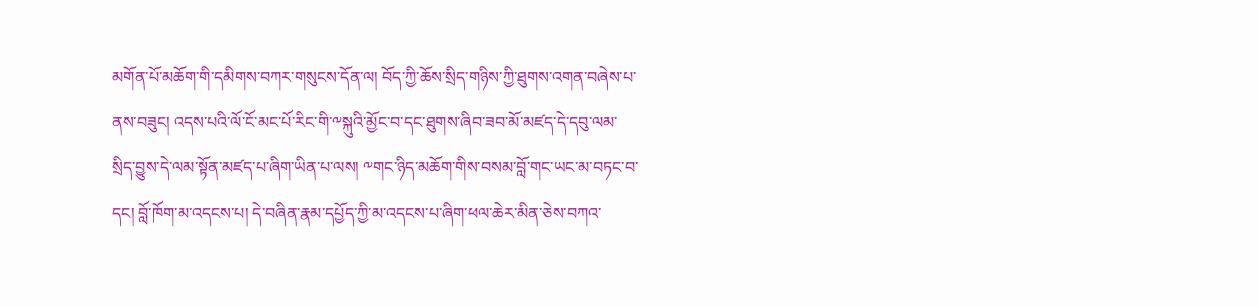མགོན་པོ་མཆོག་གི་དམིགས་བཀར་གསུངས་དོན་ལ། བོད་ཀྱི་ཆོས་སྲིད་གཉིས་ཀྱི་ཐུགས་འགན་བཞེས་པ་ནས་བཟུང། འདས་པའི་ལོ་ངོ་མང་པོ་རིང་གི་༸སྐུའི་མྱོང་བ་དང་ཐུགས་ཞིབ་ཟབ་མོ་མཛད་དེ་དབུ་ལམ་སྲིད་བྱུས་དེ་ལམ་སྟོན་མཛད་པ་ཞིག་ཡིན་པ་ལས། ༸གང་ཉིད་མཆོག་གིས་བསམ་བློ་གང་ཡང་མ་བཏང་བ་དང། བློ་ཁོག་མ་འདངས་པ། དེ་བཞིན་རྣམ་དཔྱོད་ཀྱི་མ་འདངས་པ་ཞིག་ཕལ་ཆེར་མིན་ཅེས་བཀའ་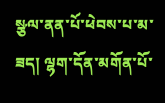སྩལ་ནན་པོ་ཕེབས་པ་མ་ཟད། ལྷག་དོན་མགོན་པོ་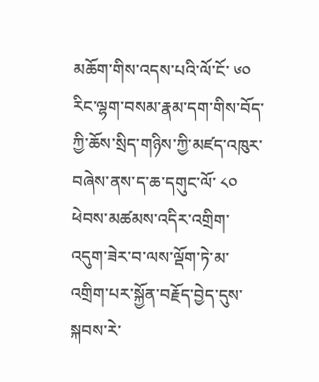མཆོག་གིས་འདས་པའི་ལོ་ངོ་ ༦༠ རིང་ལྷག་བསམ་རྣམ་དག་གིས་བོད་ཀྱི་ཆོས་སྲིད་གཉིས་ཀྱི་མཛད་འཁུར་བཞེས་ནས་ད་ཆ་དགུང་ལོ་ ༨༠ ཕེབས་མཚམས་འདིར་འགྲིག་འདུག་ཟེར་བ་ལས་ལྡོག་ཏེ་མ་འགྲིག་པར་སྐྱོན་བརྗོད་བྱེད་དུས་སྐབས་རེ་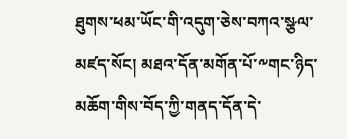ཐུགས་ཕམ་ཡོང་གི་འདུག་ཅེས་བཀའ་སྩལ་མཛད་སོང། མཐའ་དོན་མགོན་པོ་༸གང་ཉིད་མཆོག་གིས་བོད་ཀྱི་གནད་དོན་དེ་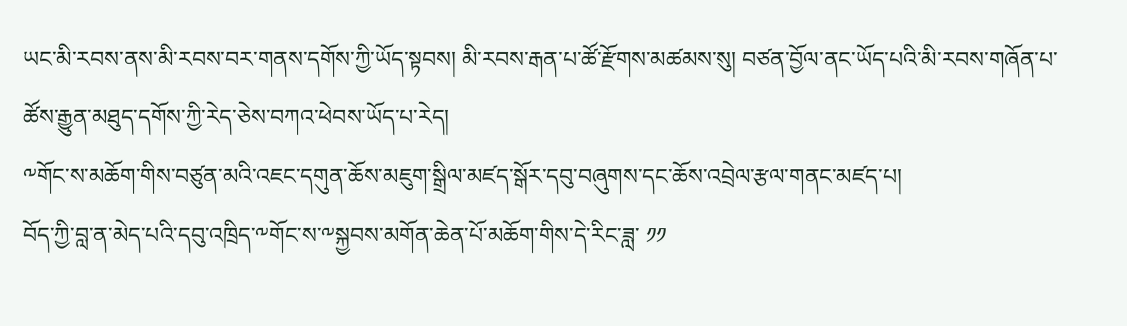ཡང་མི་རབས་ནས་མི་རབས་བར་གནས་དགོས་ཀྱི་ཡོད་སྟབས། མི་རབས་རྒན་པ་ཚོ་རྫོགས་མཚམས་སུ། བཙན་བྱོལ་ནང་ཡོད་པའི་མི་རབས་གཞོན་པ་ཚོས་རྒྱུན་མཐུད་དགོས་ཀྱི་རེད་ཅེས་བཀའ་ཕེབས་ཡོད་པ་རེད།
༸གོང་ས་མཆོག་གིས་བཙུན་མའི་འཇང་དགུན་ཆོས་མཇུག་སྒྲིལ་མཛད་སྒོར་དབུ་བཞུགས་དང་ཆོས་འབྲེལ་རྩལ་གནང་མཛད་པ།
བོད་ཀྱི་བླ་ན་མེད་པའི་དབུ་འཁྲིད་༸གོང་ས་༸སྐྱབས་མགོན་ཆེན་པོ་མཆོག་གིས་དེ་རིང་ཟླ་ ༡༡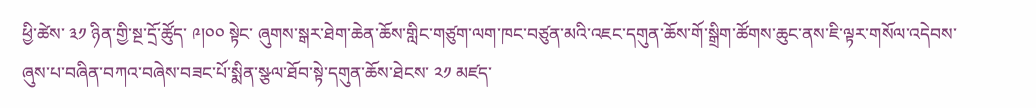ཕྱི་ཚེས་ ༣༡ ཉིན་གྱི་སྔ་དྲོ་ཚོུད་ ༩།༠༠ སྟེང་ ཞུགས་སྒར་ཐེག་ཆེན་ཆོས་གླིང་གཙུག་ལག་ཁང་བཙུན་མའི་འཇང་དགུན་ཆོས་གོ་སྒྲིག་ཚོགས་ཆུང་ནས་ཇི་ལྟར་གསོལ་འདེབས་ཞུས་པ་བཞིན་བཀའ་བཞེས་བཟང་པོ་སྨིན་སྩལ་ཐོབ་སྟེ་དགུན་ཆོས་ཐེངས་ ༢༡ མཛད་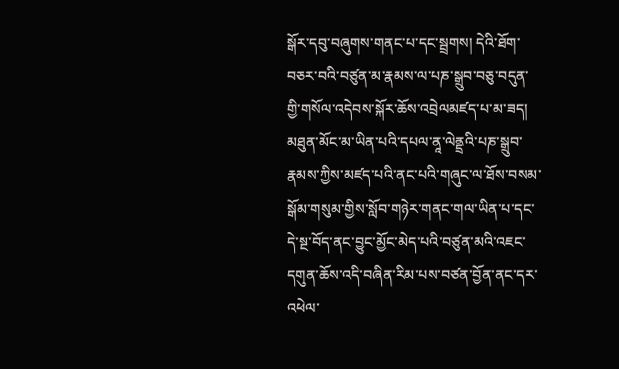སྒོར་དབུ་བཞུགས་གནང་པ་དང་སྦྲགས། དེའི་ཐོག་བཅར་བའི་བཙུན་མ་རྣམས་ལ་པཎ་སྒྲུབ་བཅུ་བདུན་གྱི་གསོལ་འདེབས་སྐོར་ཆོས་འབྲེལམཛད་པ་མ་ཟད། མཐུན་མོང་མ་ཡིན་པའི་དཔལ་ནཱ་ལེནྡྲའི་པཎ་སྒྲུབ་རྣམས་ཀྱིས་མཛད་པའི་ནང་པའི་གཞུང་ལ་ཐོས་བསམ་སྒོམ་གསུམ་གྱིས་སློབ་གཉེར་གནང་གལ་ཡིན་པ་དང་ དེ་སྔ་བོད་ནང་བྱུང་མྱོང་མེད་པའི་བཙུན་མའི་འཇང་དགུན་ཆོས་འདི་བཞིན་རིམ་པས་བཙན་བྱོན་ནང་དར་འཕེལ་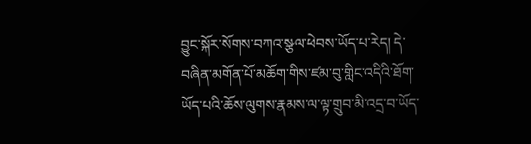བྱུང་སྐོར་སོགས་བཀའ་སྩལ་ཕེབས་ཡོད་པ་རེད། དེ་བཞིན་མགོན་པོ་མཆོག་གིས་ཛམ་བུ་གླིང་འདིའི་ཐོག་ཡོད་པའི་ཆོས་ལུགས་རྣམས་ལ་ལྟ་གྲུབ་མི་འདྲ་བ་ཡོད་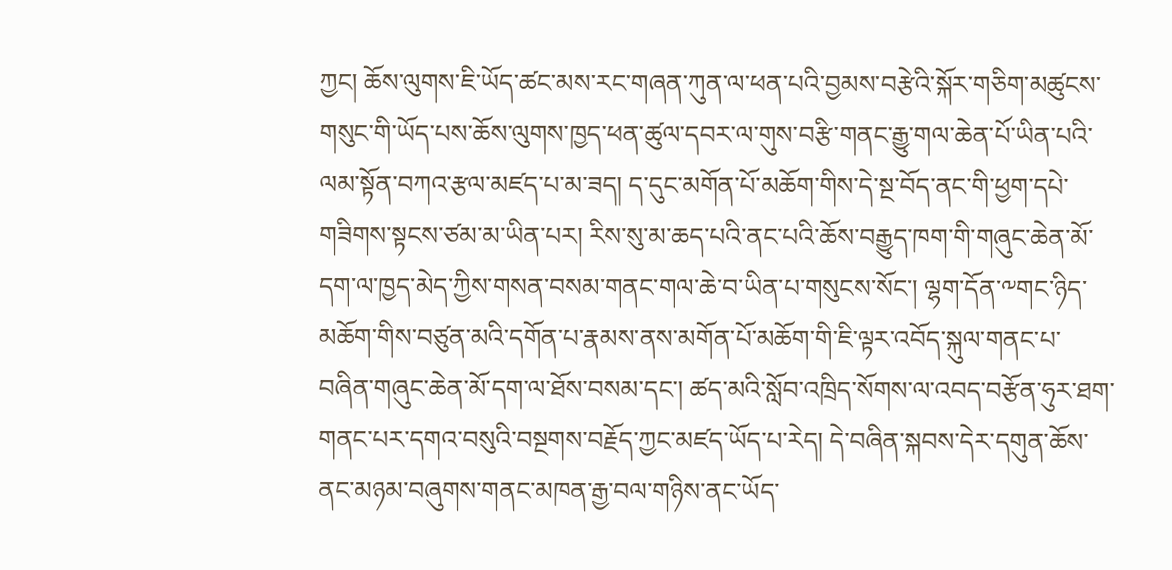ཀྱང། ཆོས་ལུགས་ཇི་ཡོད་ཚང་མས་རང་གཞན་ཀུན་ལ་ཕན་པའི་བྱམས་བརྩེའི་སྐོར་གཅིག་མཚུངས་གསུང་གི་ཡོད་པས་ཆོས་ལུགས་ཁྱད་ཕན་ཚུལ་དབར་ལ་གུས་བརྩི་གནང་རྒྱུ་གལ་ཆེན་པོ་ཡིན་པའི་ལམ་སྟོན་བཀའ་རྩལ་མཛད་པ་མ་ཟད། ད་དུང་མགོན་པོ་མཆོག་གིས་དེ་སྔ་བོད་ནང་གི་ཕྱག་དཔེ་གཟིགས་སྟངས་ཙམ་མ་ཡིན་པར། རིས་སུ་མ་ཆད་པའི་ནང་པའི་ཆོས་བརྒྱུད་ཁག་གི་གཞུང་ཆེན་མོ་དག་ལ་ཁྱད་མེད་ཀྱིས་གསན་བསམ་གནང་གལ་ཆེ་བ་ཡིན་པ་གསུངས་སོང་། ལྷག་དོན་༸གང་ཉིད་མཆོག་གིས་བཙུན་མའི་དགོན་པ་རྣམས་ནས་མགོན་པོ་མཆོག་གི་ཇི་ལྟར་འབོད་སྐུལ་གནང་པ་བཞིན་གཞུང་ཆེན་མོ་དག་ལ་ཐོས་བསམ་དང་། ཚད་མའི་སློབ་འཁྲིད་སོགས་ལ་འབད་བརྩོན་ཧུར་ཐག་གནང་པར་དགའ་བསུའི་བསྔགས་བརྗོད་ཀྱང་མཛད་ཡོད་པ་རེད། དེ་བཞིན་སྐབས་དེར་དགུན་ཆོས་ནང་མཉམ་བཞུགས་གནང་མཁན་རྒྱ་བལ་གཉིས་ནང་ཡོད་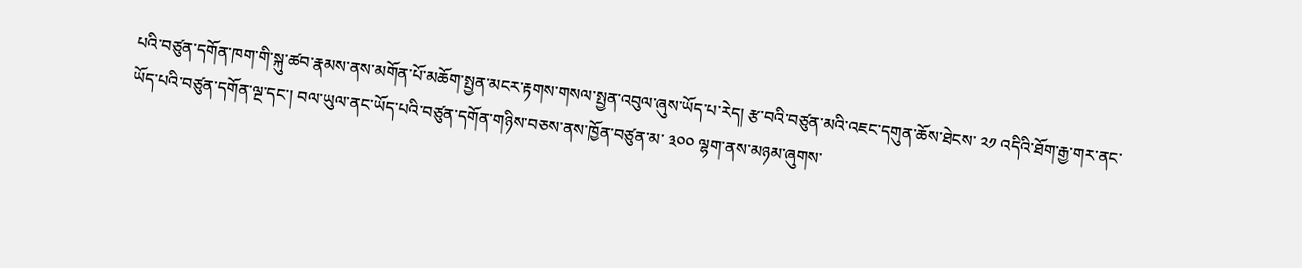པའི་བཙུན་དགོན་ཁག་གི་སྐུ་ཚབ་རྣམས་ནས་མགོན་པོ་མཆོག་སྤྱན་མངར་རྟགས་གསལ་སྤྱན་འབུལ་ཞུས་ཡོད་པ་རེད། རྩ་བའི་བཙུན་མའི་འཇང་དགུན་ཆོས་ཐེངས་ ༢༡ འདིའི་ཐོག་རྒྱ་གར་ནང་ཡོད་པའི་བཙུན་དགོན་ལྔ་དང་། བལ་ཡུལ་ནང་ཡོད་པའི་བཙུན་དགོན་གཉིས་བཅས་ནས་ཁྱོན་བཙུན་མ་ ༣༠༠ ལྷག་ནས་མཉམ་ཞུགས་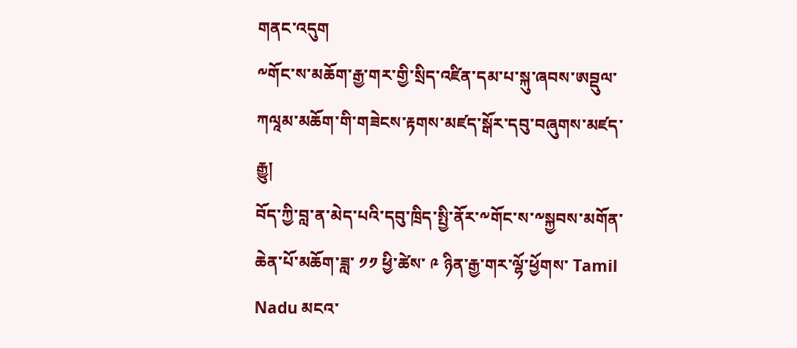གནང་འདུག
༸གོང་ས་མཆོག་རྒྱ་གར་གྱི་སྲིད་འཛིན་དམ་པ་སྐུ་ཞབས་ཨབྡུལ་ཀལཱམ་མཆོག་གི་གཟེངས་རྟགས་མཛད་སྒོར་དབུ་བཞུགས་མཛད་རྒྱུ།
བོད་ཀྱི་བླ་ན་མེད་པའི་དབུ་ཁྲིད་སྤྱི་ནོར་༸གོང་ས་༸སྐྱབས་མགོན་ཆེན་པོ་མཆོག་ཟླ་ ༡༡ ཕྱི་ཚེས་ ༩ ཉིན་རྒྱ་གར་ལྷོ་ཕྱོགས་ Tamil Nadu མངའ་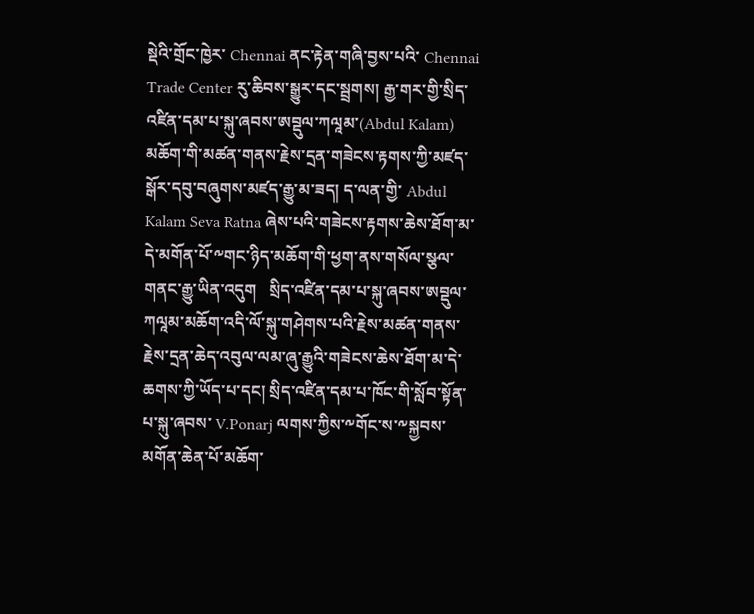སྡེའི་གྲོང་ཁྱེར་ Chennai ནང་རྟེན་གཞི་བྱས་པའི་ Chennai Trade Center རུ་ཆིབས་སྒྱུར་དང་སྦྲགས། རྒྱ་གར་གྱི་སྲིད་འཛིན་དམ་པ་སྐུ་ཞབས་ཨབྡུལ་ཀལཱམ་(Abdul Kalam) མཆོག་གི་མཚན་གནས་རྗེས་དྲན་གཟེངས་རྟགས་ཀྱི་མཛད་སྒོར་དབུ་བཞུགས་མཛད་རྒྱུ་མ་ཟད། ད་ལན་གྱི་ Abdul Kalam Seva Ratna ཞེས་པའི་གཟེངས་རྟགས་ཆེས་ཐོག་མ་དེ་མགོན་པོ་༸གང་ཉིད་མཆོག་གི་ཕྱག་ནས་གསོལ་སྩལ་གནང་རྒྱུ་ཡིན་འདུག   སྲིད་འཛིན་དམ་པ་སྐུ་ཞབས་ཨབྡུལ་ཀལཱམ་མཆོག་འདི་ལོ་སྐུ་གཤེགས་པའི་རྗེས་མཚན་གནས་རྗེས་དྲན་ཆེད་འབུལ་ལམ་ཞུ་རྒྱུའི་གཟེངས་ཆེས་ཐོག་མ་དེ་ཆགས་ཀྱི་ཡོད་པ་དང། སྲིད་འཛིན་དམ་པ་ཁོང་གི་སློབ་སྟོན་པ་སྐུ་ཞབས་ V.Ponarj ལགས་ཀྱིས་༸གོང་ས་༸སྐྱབས་མགོན་ཆེན་པོ་མཆོག་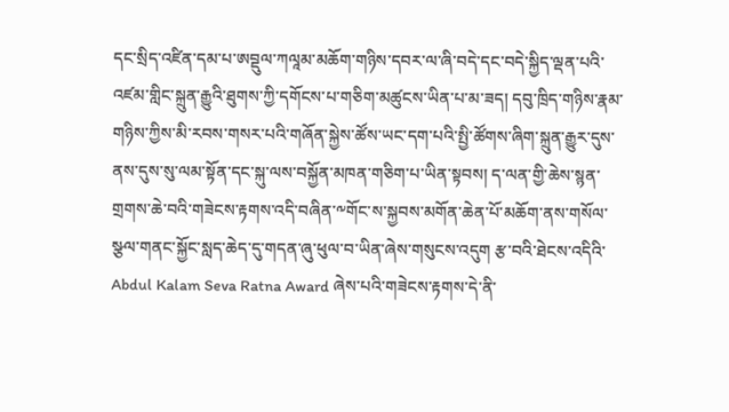དང་སྲིད་འཛིན་དམ་པ་ཨབྡུལ་ཀལཱམ་མཆོག་གཉིས་དབར་ལ་ཞི་བདེ་དང་བདེ་སྐྱིད་ལྡན་པའི་འཛམ་གླིང་སྐྲུན་རྒྱུའི་ཐུགས་ཀྱི་དགོངས་པ་གཅིག་མཚུངས་ཡིན་པ་མ་ཟད། དབུ་ཁྲིད་གཉིས་རྣམ་གཉིས་ཀྱིས་མི་རབས་གསར་པའི་གཞོན་སྐྱེས་ཚོས་ཡང་དག་པའི་སྤྱི་ཚོགས་ཞིག་སྐྲུན་རྒྱུར་དུས་ནས་དུས་སུ་ལམ་སྟོན་དང་སྐུ་ལས་བསྐྱོན་མཁན་གཅིག་པ་ཡིན་སྟབས། ད་ལན་གྱི་ཆེས་སྙན་གྲགས་ཆེ་བའི་གཟེངས་རྟགས་འདི་བཞིན་༸གོང་ས་སྐྱབས་མགོན་ཆེན་པོ་མཆོག་ནས་གསོལ་སྩལ་གནང་སྐྱོང་སླད་ཆེད་དུ་གདན་ཞུ་ཕུལ་བ་ཡིན་ཞེས་གསུངས་འདུག རྩ་བའི་ཐེངས་འདིའི་ Abdul Kalam Seva Ratna Award ཞེས་པའི་གཟེངས་རྟགས་དེ་ནི་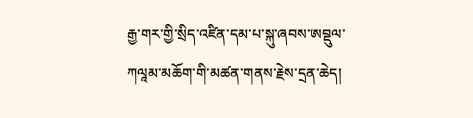རྒྱ་གར་གྱི་སྲིད་འཛིན་དམ་པ་སྐུ་ཞབས་ཨབྡུལ་ཀལཱམ་མཆོག་གི་མཚན་གནས་རྗེས་དྲན་ཆེད།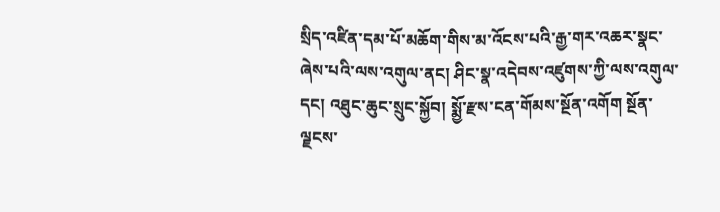སྲིད་འཛིན་དམ་པོ་མཆོག་གིས་མ་འོངས་པའི་རྒྱ་གར་འཆར་སྣང་ཞེས་པའི་ལས་འགུལ་ནང། ཤིང་སྣ་འདེབས་འཛུགས་ཀྱི་ལས་འགུལ་དང། འཐུང་ཆུང་སྲུང་སྐྱོབ། སྨྱོ་རྫས་ངན་གོམས་སྔོན་འགོག སྔོན་ལྗངས་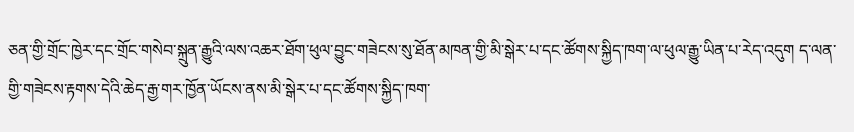ཅན་གྱི་གྲོང་ཁྱེར་དང་གྲོང་གསེབ་སྐྲུན་རྒྱུའི་ལས་འཆར་ཐོག་ཕུལ་བྱུང་གཟེངས་སུ་ཐོན་མཁན་གྱི་མི་སྒེར་པ་དང་ཚོགས་སྐྱིད་ཁག་ལ་ཕུལ་རྒྱུ་ཡིན་པ་རེད་འདུག ད་ལན་གྱི་གཟེངས་རྟགས་དེའི་ཆེད་རྒྱ་གར་ཁྱོན་ཡོངས་ནས་མི་སྒེར་པ་དང་ཚོགས་སྐྱིད་ཁག་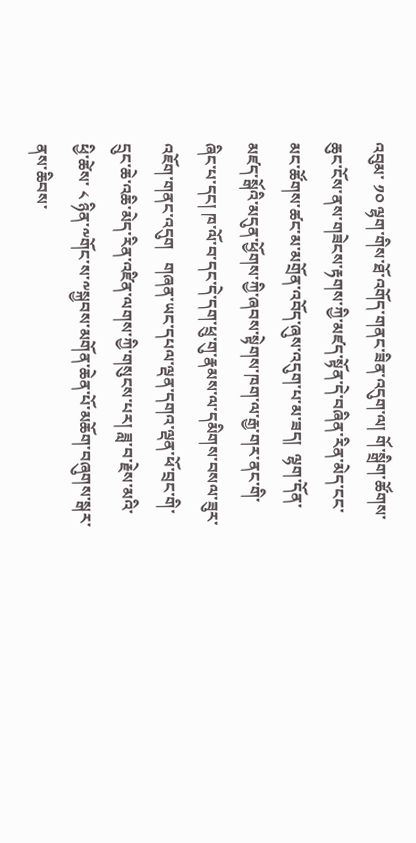འབུམ་ ༡༠ ལྷག་གིས་ཐོ་འགོད་གནང་ཟིན་འདུག་ལ། གོ་སྒྲིག་ཚོགས་ཆུང་ངོས་ནས་གཟེངས་རྟགས་ཀྱི་མཛད་སྟོན་དེ་བཞིན་རིན་མེད་ངང་མང་ཚོགས་ཚང་མ་མགྲོན་འབོད་ཞུས་འདུག་པ་མ་ཟད།  ལྷག་དོན་མཛད་སྒོའི་མདུན་ཕྱོགས་ཀྱི་ཞབས་སྟེགས་ཁག་ལ་རྒྱ་གར་ནང་གི་ཞིང་པ་དང། ཁ་ལོ་བ་དང་དེ་དག་ཕྲུ་གུ་རྣམས་ལ་དམིགས་བསལ་ཟུར་འཇོག་གནང་འདུག   གཞན་ཡང་དཔལ་ལྡན་དགའ་ལྡན་ཕོ་བྲང་གི་དྲུང་ཆེ་འཆི་མེད་རིན་འཛིན་ལགས་ཀྱི་གསུངས་པར། ཟླ་བ་རྗེས་མའི་ཕྱི་ཚེས་ ༨ ཉིན་༸གོང་ས་༸སྐྱབས་མགོན་ཆེན་པོ་མཆོག་བཞུགས་སྒར་ནས་ཆིབས་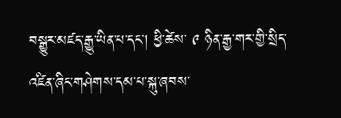བསྒྱུར་མཛད་རྒྱུ་ཡིན་པ་དང། ཕྱི་ཚེས་ ༩ ཉིན་རྒྱ་གར་གྱི་སྲིད་འཛིན་ཞིང་གཤེགས་དམ་པ་སྐུ་ཞབས་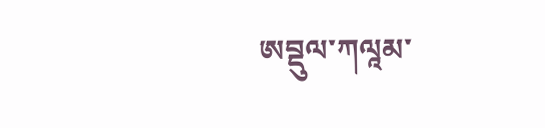ཨབྡུལ་ཀལཱམ་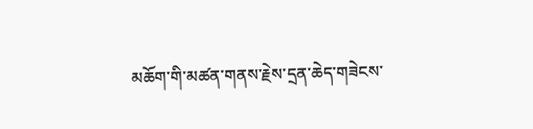མཆོག་གི་མཚན་གནས་རྗེས་དྲན་ཆེད་གཟེངས་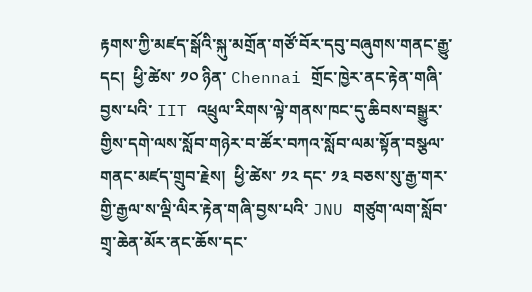རྟགས་ཀྱི་མཛད་སྒོའི་སྐུ་མགྲོན་གཙོ་བོར་དབུ་བཞུགས་གནང་རྒྱུ་དང།  ཕྱི་ཚེས་ ༡༠ ཉིན་ Chennai གྲོང་ཁྱེར་ནང་རྟེན་གཞི་བྱས་པའི་ IIT འཕྲུལ་རིགས་ལྟེ་གནས་ཁང་དུ་ཆིབས་བསྒྱུར་གྱིས་དགེ་ལས་སློབ་གཉེར་བ་ཚོར་བཀའ་སློབ་ལམ་སྟོན་བསྩལ་གནང་མཛད་གྲུབ་རྗེས།  ཕྱི་ཚེས་ ༡༢ དང་ ༡༣ བཅས་སུ་རྒྱ་གར་གྱི་རྒྱལ་ས་ལྡི་ལིར་རྟེན་གཞི་བྱས་པའི་ JNU གཙུག་ལག་སློབ་གྲྭ་ཆེན་མོར་ནང་ཆོས་དང་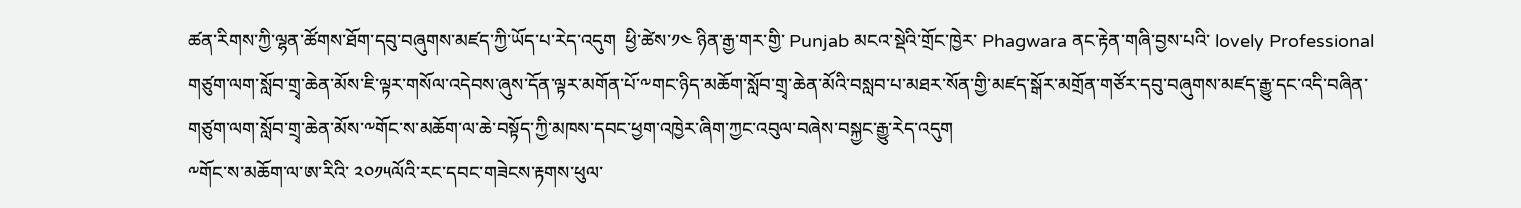ཚན་རིགས་ཀྱི་ལྷན་ཚོགས་ཐོག་དབུ་བཞུགས་མཛད་ཀྱི་ཡོད་པ་རེད་འདུག  ཕྱི་ཚེས་༡༤ ཉིན་རྒྱ་གར་གྱི་ Punjab མངའ་སྡེའི་གྲོང་ཁྱེར་ Phagwara ནང་རྟེན་གཞི་བྱས་པའི་ lovely Professional གཙུག་ལག་སློབ་གྲྭ་ཆེན་མོས་ཇི་ལྟར་གསོལ་འདེབས་ཞུས་དོན་ལྟར་མགོན་པོ་༸གང་ཉིད་མཆོག་སློབ་གྲྭ་ཆེན་མོའི་བསླབ་པ་མཐར་སོན་གྱི་མཛད་སྒོར་མགྲོན་གཙོར་དབུ་བཞུགས་མཛད་རྒྱུ་དང་འདི་བཞིན་གཙུག་ལག་སློབ་གྲྭ་ཆེན་མོས་༸གོང་ས་མཆོག་ལ་ཆེ་བསྟོད་ཀྱི་མཁས་དབང་ཕྱག་འཁྱེར་ཞིག་ཀྱང་འབུལ་བཞེས་བསྐྱང་རྒྱུ་རེད་འདུག
༸གོང་ས་མཆོག་ལ་ཨ་རིའི་ ༢༠༡༥ལོའི་རང་དབང་གཟེངས་རྟགས་ཕུལ་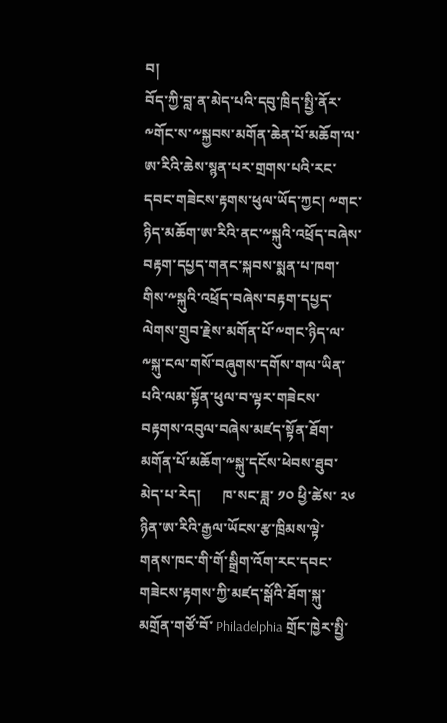བ།
བོད་ཀྱི་བླ་ན་མེད་པའི་དབུ་ཁྲིད་སྤྱི་ནོར་༸གོང་ས་༸སྐྱབས་མགོན་ཆེན་པོ་མཆོག་ལ་ཨ་རིའི་ཆེས་སྙན་པར་གྲགས་པའི་རང་དབང་གཟེངས་རྟགས་ཕུལ་ཡོད་ཀྱང། ༸གང་ཉིད་མཆོག་ཨ་རིའི་ནང་༸སྐུའི་འཕྲོད་བཞེས་བརྟག་དཔྱད་གནང་སྐབས་སྨན་པ་ཁག་གིས་༸སྐུའི་འཕྲོད་བཞེས་བརྟག་དཔྱད་ལེགས་གྲུབ་རྗེས་མགོན་པོ་༸གང་ཉིད་ལ་༸སྐུ་ངལ་གསོ་བཞུགས་དགོས་གལ་ཡིན་པའི་ལམ་སྟོན་ཕུལ་བ་ལྟར་གཟེངས་བརྟགས་འབུལ་བཞེས་མཛད་སྟོན་ཐོག་མགོན་པོ་མཆོག་༸སྐུ་དངོས་ཕེབས་ཐུབ་མེད་པ་རེད།      ཁ་སང་ཟླ་ ༡༠ ཕྱི་ཚེས་ ༢༦ ཉིན་ཨ་རིའི་རྒྱལ་ཡོངས་རྩ་ཁྲིམས་ལྟེ་གནས་ཁང་གི་གོ་སྒྲིག་འོག་རང་དབང་གཟེངས་རྟགས་ཀྱི་མཛད་སྒོའི་ཐོག་སྐུ་མགྲོན་གཙོ་བོ་ Philadelphia གྲོང་ཁྱེར་སྤྱི་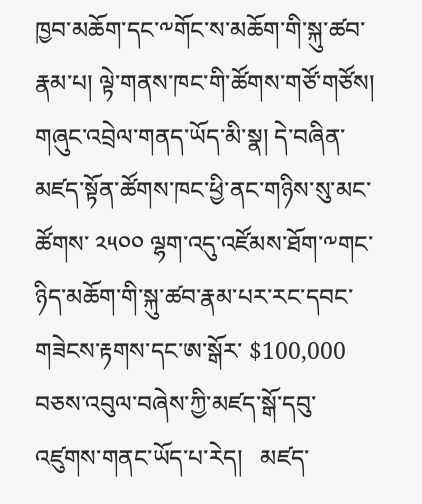ཁྱབ་མཆོག་དང་༸གོང་ས་མཆོག་གི་སྐུ་ཚབ་རྣམ་པ། ལྟེ་གནས་ཁང་གི་ཚོགས་གཙོ་གཙོས། གཞུང་འབྲེལ་གནད་ཡོད་མི་སྣ། དེ་བཞིན་མཛད་སྟོན་ཚོགས་ཁང་ཕྱི་ནང་གཉིས་སུ་མང་ཚོགས་ ༢༥༠༠ ལྷག་འདུ་འཛོམས་ཐོག་༸གང་ཉིད་མཆོག་གི་སྐུ་ཚབ་རྣམ་པར་རང་དབང་གཟེངས་རྟགས་དང་ཨ་སྒོར་ $100,000 བཅས་འབུལ་བཞེས་ཀྱི་མཛད་སྒོ་དབུ་འཛུགས་གནང་ཡོད་པ་རེད།   མཛད་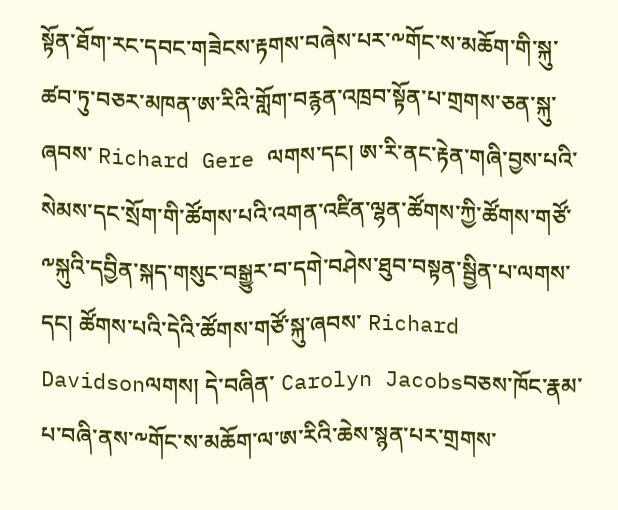སྟོན་ཐོག་རང་དབང་གཟེངས་རྟགས་བཞེས་པར་༸གོང་ས་མཆོག་གི་སྐུ་ཚབ་ཏུ་བཅར་མཁན་ཨ་རིའི་གློག་བརྙན་འཁྲབ་སྟོན་པ་གྲགས་ཅན་སྐུ་ཞབས་ Richard Gere ལགས་དང། ཨ་རི་ནང་རྟེན་གཞི་བྱས་པའི་སེམས་དང་སྲོག་གི་ཚོགས་པའི་འགན་འཛིན་ལྷན་ཚོགས་ཀྱི་ཚོགས་གཙོ་༸སྐུའི་དབྱིན་སྐད་གསུང་བསྒྱུར་བ་དགེ་བཤེས་ཐུབ་བསྟན་སྦྱིན་པ་ལགས་དང། ཚོགས་པའི་དེའི་ཚོགས་གཙོ་སྐུ་ཞབས་ Richard Davidsonལགས། དེ་བཞིན་ Carolyn Jacobsབཅས་ཁོང་རྣམ་པ་བཞི་ནས་༸གོང་ས་མཆོག་ལ་ཨ་རིའི་ཆེས་སྙན་པར་གྲགས་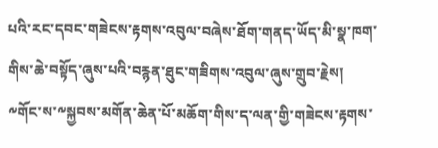པའི་རང་དབང་གཟེངས་རྟགས་འབུལ་བཞེས་ཐོག་གནད་ཡོད་མི་སྣ་ཁག་གིས་ཆེ་བསྟོད་ཞུས་པའི་བརྙན་ཐུང་གཟིགས་འབུལ་ཞུས་གྲུབ་རྗེས། ༸གོང་ས་༸སྐྱབས་མགོན་ཆེན་པོ་མཆོག་གིས་ད་ལན་གྱི་གཟེངས་རྟགས་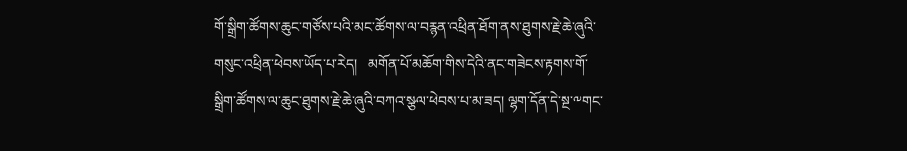གོ་སྒྲིག་ཚོགས་ཆུང་གཙོས་པའི་མང་ཚོགས་ལ་བརྙན་འཕྲིན་ཐོག་ནས་ཐུགས་རྗེ་ཆེ་ཞུའི་གསུང་འཕྲིན་ཕེབས་ཡོད་པ་རེད།   མགོན་པོ་མཆོག་གིས་དེའི་ནང་གཟེངས་རྟགས་གོ་སྒྲིག་ཚོགས་ལ་ཆུང་ཐུགས་རྗེ་ཆེ་ཞུའི་བཀའ་སྩལ་ཕེབས་པ་མ་ཟད། ལྷག་དོན་དེ་སྔ་༸གང་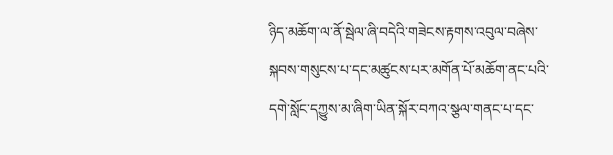ཉིད་མཆོག་ལ་ནོ་སྦེལ་ཞི་བདེའི་གཟེངས་རྟགས་འབུལ་བཞེས་སྐབས་གསུངས་པ་དང་མཚུངས་པར་མགོན་པོ་མཆོག་ནང་པའི་དགེ་སློང་དཀྱུས་མ་ཞིག་ཡིན་སྐོར་བཀའ་སྩལ་གནང་པ་དང་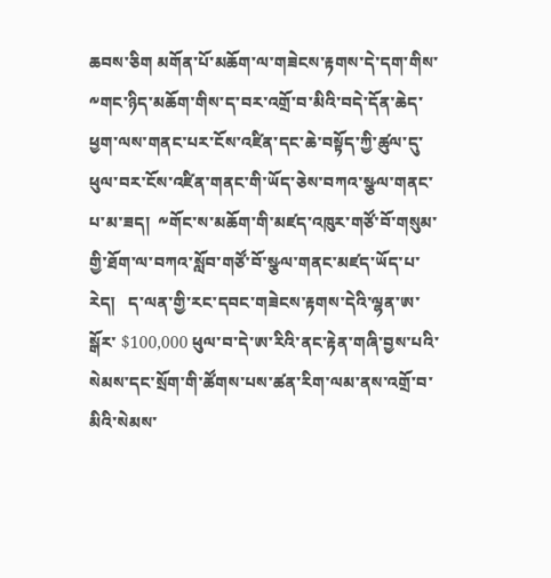ཆབས་ཅིག མགོན་པོ་མཆོག་ལ་གཟེངས་རྟགས་དེ་དག་གིས་༸གང་ཉིད་མཆོག་གིས་ད་བར་འགྲོ་བ་མིའི་བདེ་དོན་ཆེད་ཕྱག་ལས་གནང་པར་ངོས་འཛིན་དང་ཆེ་བསྟོད་ཀྱི་ཚུལ་དུ་ཕུལ་བར་ངོས་འཛིན་གནང་གི་ཡོད་ཅེས་བཀའ་སྩལ་གནང་པ་མ་ཟད།  ༸གོང་ས་མཆོག་གི་མཛད་འཁུར་གཙོ་བོ་གསུམ་གྱི་ཐོག་ལ་བཀའ་སློབ་གཙོ་བོ་སྩལ་གནང་མཛད་ཡོད་པ་རེད།   ད་ལན་གྱི་རང་དབང་གཟེངས་རྟགས་དེའི་ལྷན་ཨ་སྒོར་ $100,000 ཕུལ་བ་དེ་ཨ་རིའི་ནང་རྟེན་གཞི་བྱས་པའི་སེམས་དང་སྲོག་གི་ཚོགས་པས་ཚན་རིག་ལམ་ནས་འགྲོ་བ་མིའི་སེམས་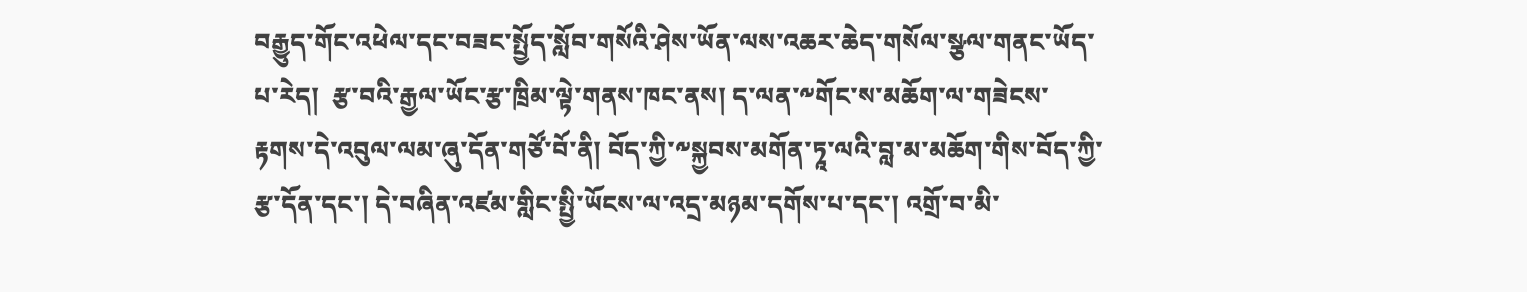བརྒྱུད་གོང་འཕེལ་དང་བཟང་སྤྱོད་སློབ་གསོའི་ཤེས་ཡོན་ལས་འཆར་ཆེད་གསོལ་སྩལ་གནང་ཡོད་པ་རེད།  རྩ་བའི་རྒྱལ་ཡོང་རྩ་ཁྲིམ་ལྟེ་གནས་ཁང་ནས། ད་ལན་༸གོང་ས་མཆོག་ལ་གཟེངས་རྟགས་དེ་འབུལ་ལམ་ཞུ་དོན་གཙོ་བོ་ནི། བོད་ཀྱི་༸སྐྱབས་མགོན་ཏཱ་ལའི་བླ་མ་མཆོག་གིས་བོད་ཀྱི་རྩ་དོན་དང་། དེ་བཞིན་འཛམ་གླིང་སྤྱི་ཡོངས་ལ་འདྲ་མཉམ་དགོས་པ་དང་། འགྲོ་བ་མི་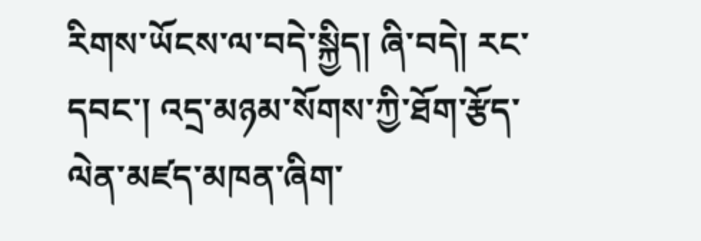རིགས་ཡོངས་ལ་བདེ་སྐྱིད། ཞི་བདེ། རང་དབང་། འདྲ་མཉམ་སོགས་ཀྱི་ཐོག་རྩོད་ལེན་མཛད་མཁན་ཞིག་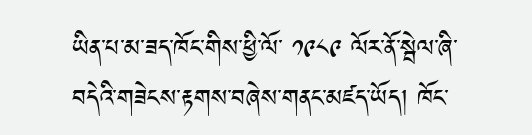ཡིན་པ་མ་ཟད་ཁོང་གིས་ཕྱི་ལོ་ ༡༩༨༩ ལོར་ནོ་སྦེལ་ཞི་བདེའི་གཟེངས་རྟགས་བཞེས་གནང་མཛད་ཡོད། ཁོང་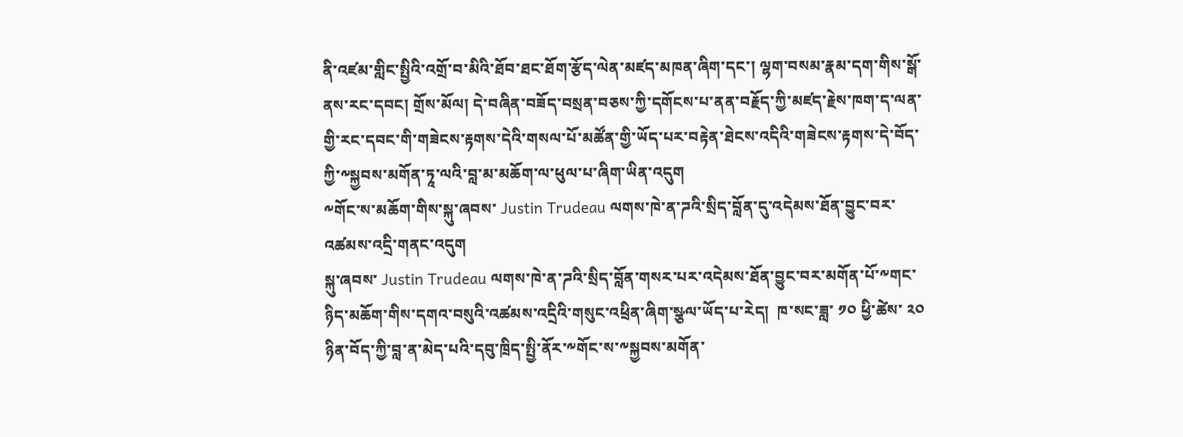ནི་འཛམ་གླིང་སྤྱིའི་འགྲོ་བ་མིའི་ཐོབ་ཐང་ཐོག་རྩོད་ལེན་མཛད་མཁན་ཞིག་དང་། ལྷག་བསམ་རྣམ་དག་གིས་སྒོ་ནས་རང་དབང། གྲོས་མོལ། དེ་བཞིན་བཟོད་བསྲན་བཅས་ཀྱི་དགོངས་པ་ནན་བརྗོད་ཀྱི་མཛད་རྗེས་ཁག་ད་ལན་གྱི་རང་དབང་གི་གཟེངས་རྟགས་དེའི་གསལ་པོ་མཚོན་གྱི་ཡོད་པར་བརྟེན་ཐེངས་འདིའི་གཟེངས་རྟགས་དེ་བོད་ཀྱི་༸སྐྱབས་མགོན་ཏཱ་ལའི་བླ་མ་མཆོག་ལ་ཕུལ་པ་ཞིག་ཡིན་འདུག
༸གོང་ས་མཆོག་གིས་སྐུ་ཞབས་ Justin Trudeau ལགས་ཁེ་ན་ཌའི་སྲིད་བློན་དུ་འདེམས་ཐོན་བྱུང་བར་འཚམས་འདྲི་གནང་འདུག
སྐུ་ཞབས་ Justin Trudeau ལགས་ཁེ་ན་ཌའི་སྲིད་བློན་གསར་པར་འདེམས་ཐོན་བྱུང་བར་མགོན་པོ་༸གང་ཉིད་མཆོག་གིས་དགའ་བསུའི་འཚམས་འདྲིའི་གསུང་འཕྲིན་ཞིག་སྩལ་ཡོད་པ་རེད།  ཁ་སང་ཟླ་ ༡༠ ཕྱི་ཚེས་ ༢༠ ཉིན་བོད་ཀྱི་བླ་ན་མེད་པའི་དབུ་ཁྲིད་སྤྱི་ནོར་༸གོང་ས་༸སྐྱབས་མགོན་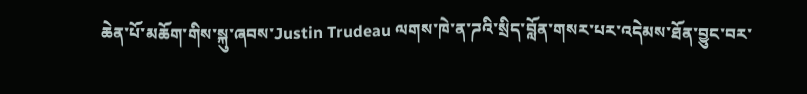ཆེན་པོ་མཆོག་གིས་སྐུ་ཞབས་Justin Trudeau ལགས་ཁེ་ན་ཌའི་སྲིད་བློན་གསར་པར་འདེམས་ཐོན་བྱུང་བར་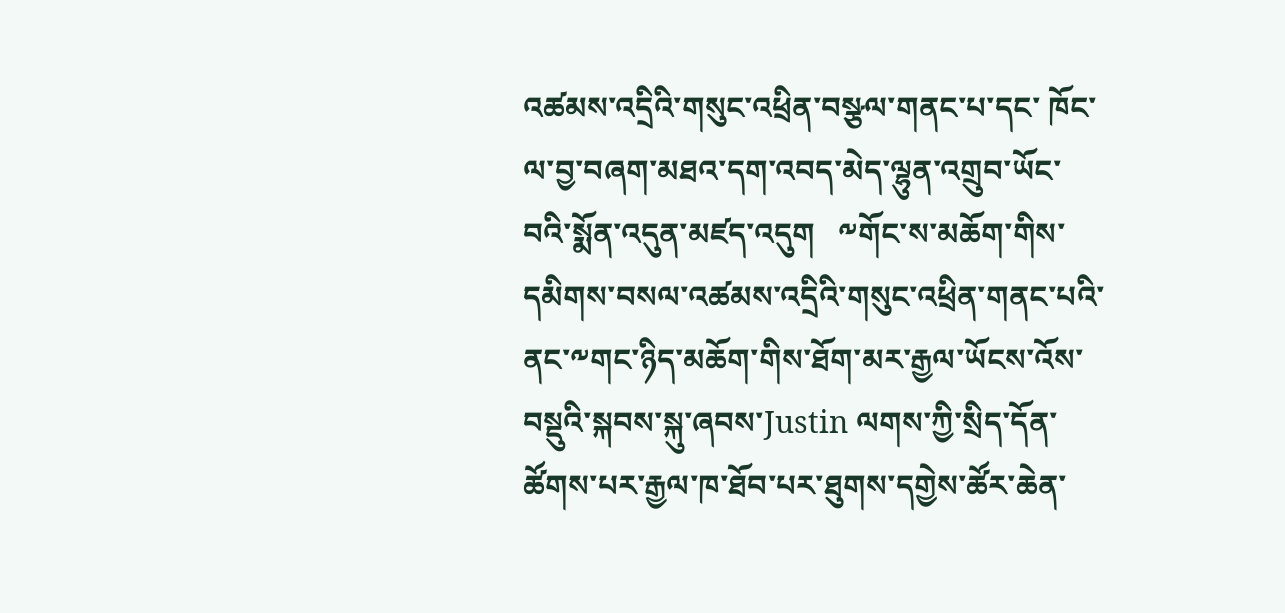འཚམས་འདྲིའི་གསུང་འཕྲིན་བསྩལ་གནང་པ་དང་ ཁོང་ལ་བྱ་བཞག་མཐའ་དག་འབད་མེད་ལྷུན་འགྲུབ་ཡོང་བའི་སྨོན་འདུན་མཛད་འདུག   ༸གོང་ས་མཆོག་གིས་དམིགས་བསལ་འཚམས་འདྲིའི་གསུང་འཕྲིན་གནང་པའི་ནང་༸གང་ཉིད་མཆོག་གིས་ཐོག་མར་རྒྱལ་ཡོངས་འོས་བསྡུའི་སྐབས་སྐུ་ཞབས་Justin ལགས་ཀྱི་སྲིད་དོན་ཚོགས་པར་རྒྱལ་ཁ་ཐོབ་པར་ཐུགས་དགྱེས་ཚོར་ཆེན་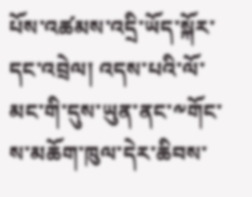པོས་འཚམས་འདྲི་ཡོད་སྐོར་དང་འབྲེལ། འདས་པའི་ལོ་མང་གི་དུས་ཡུན་ནང་༸གོང་ས་མཆོག་ཁུལ་དེར་ཆིབས་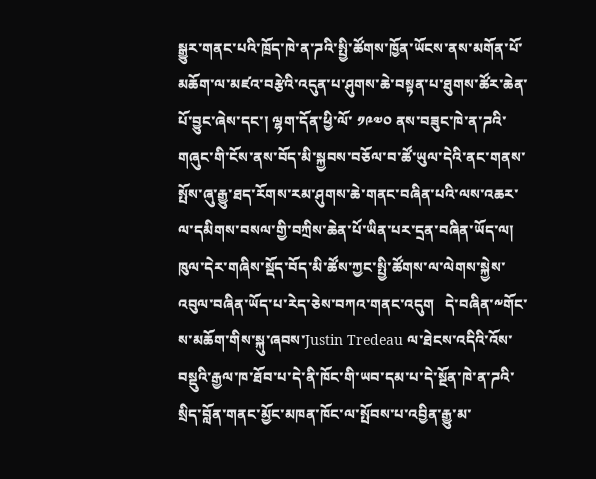སྒྱུར་གནང་པའི་ཁྲོད་ཁེ་ན་ཌའི་སྤྱི་ཚོགས་ཁྱོན་ཡོངས་ནས་མགོན་པོ་མཆོག་ལ་མཛའ་བརྩེའི་འདུན་པ་ཤུགས་ཆེ་བསྟན་པ་ཐུགས་ཚོར་ཆེན་པོ་བྱུང་ཞེས་དང་། ལྷག་དོན་ཕྱི་ལོ་ ༡༩༧༠ ནས་བཟུང་ཁེ་ན་ཌའི་གཞུང་གི་ངོས་ནས་བོད་མི་སྐྱབས་བཅོལ་བ་ཚོ་ཡུལ་དེའི་ནང་གནས་སྤོས་ཞུ་རྒྱུ་ཐད་རོགས་རམ་ཤུགས་ཆེ་གནང་བཞིན་པའི་ལས་འཆར་ལ་དམིགས་བསལ་གྱི་བཀྲིས་ཆེན་པོ་ཡིན་པར་དྲན་བཞིན་ཡོད་ལ། ཁུལ་དེར་གཞིས་སྡོད་བོད་མི་ཚོས་ཀྱང་སྤྱི་ཚོགས་ལ་ལེགས་སྐྱེས་འབུལ་བཞིན་ཡོད་པ་རེད་ཅེས་བཀའ་གནང་འདུག   དེ་བཞིན་༸གོང་ས་མཆོག་གིས་སྐུ་ཞབས་Justin Tredeau ལ་ཐེངས་འདིའི་འོས་བསྡུའི་རྒྱལ་ཁ་ཐོབ་པ་དེ་ནི་ཁོང་གི་ཡབ་དམ་པ་དེ་སྔོན་ཁེ་ན་ཌའི་སྲིད་བློན་གནང་མྱོང་མཁན་ཁོང་ལ་སྤོབས་པ་འབྱིན་རྒྱུ་མ་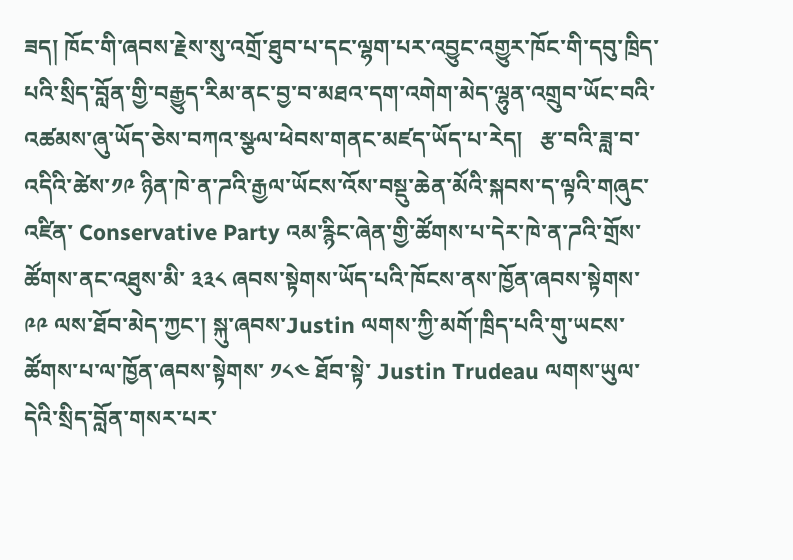ཟད། ཁོང་གི་ཞབས་རྗེས་སུ་འགྲོ་ཐུབ་པ་དང་ལྷག་པར་འབྱུང་འགྱུར་ཁོང་གི་དབུ་ཁྲིད་པའི་སྲིད་བློན་གྱི་བརྒྱུད་རིམ་ནང་བྱ་བ་མཐའ་དག་འགེག་མེད་ལྷུན་འགྲུབ་ཡོང་བའི་འཚམས་ཞུ་ཡོད་ཅེས་བཀའ་སྩལ་ཕེབས་གནང་མཛད་ཡོད་པ་རེད།   རྩ་བའི་ཟླ་བ་འདིའི་ཚེས་༡༩ ཉིན་ཁེ་ན་ཌའི་རྒྱལ་ཡོངས་འོས་བསྡུ་ཆེན་མོའི་སྐབས་ད་ལྟའི་གཞུང་འཛིན་ Conservative Party འམ་རྙིང་ཞེན་གྱི་ཚོགས་པ་དེར་ཁེ་ན་ཌའི་གྲོས་ཚོགས་ནང་འཐུས་མི་ ༣༣༨ ཞབས་སྟེགས་ཡོད་པའི་ཁོངས་ནས་ཁྱོན་ཞབས་སྟེགས་ ༩༩ ལས་ཐོབ་མེད་ཀྱང་། སྐུ་ཞབས་Justin ལགས་ཀྱི་མགོ་ཁྲིད་པའི་གུ་ཡངས་ཚོགས་པ་ལ་ཁྱོན་ཞབས་སྟེགས་ ༡༨༤ ཐོབ་སྟེ་ Justin Trudeau ལགས་ཡུལ་དེའི་སྲིད་བློན་གསར་པར་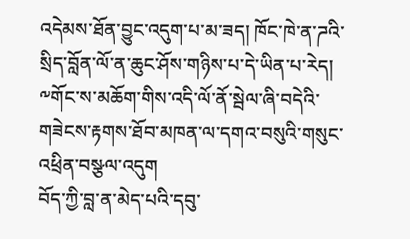འདེམས་ཐོན་བྱུང་འདུག་པ་མ་ཟད། ཁོང་ཁེ་ན་ཌའི་སྲིད་བློན་ལོ་ན་ཆུང་ཤོས་གཉིས་པ་དེ་ཡིན་པ་རེད།
༸གོང་ས་མཆོག་གིས་འདི་ལོ་ནོ་སྦེལ་ཞི་བདེའི་གཟེངས་རྟགས་ཐོབ་མཁན་ལ་དགའ་བསུའི་གསུང་འཕྲིན་བསྩལ་འདུག
བོད་ཀྱི་བླ་ན་མེད་པའི་དབུ་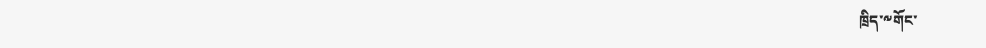ཁྲིད་༸གོང་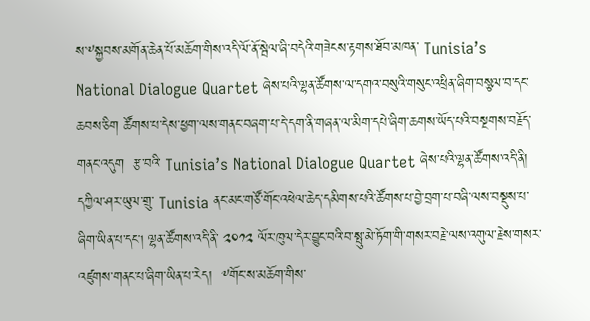ས་༸སྐྱབས་མགོན་ཆེན་པོ་མཆོག་གིས་འདི་ལོ་ནོ་སྦེལ་ཞི་བདེའི་གཟེངས་རྟགས་ཐོབ་མཁན་ Tunisia’s National Dialogue Quartet ཞེས་པའི་ལྷན་ཚོགས་ལ་དགའ་བསུའི་གསུང་འཕྲིན་ཞིག་བསྩལ་བ་དང་ཆབས་ཅིག ཚོགས་པ་དེས་ཕྱག་ལས་གནང་བཞག་པ་དེ་དག་ནི་གཞན་ལ་མིག་དཔེ་ཞིག་ཆགས་ཡོད་པའི་བསྔགས་བརྗོད་གནང་འདུག  རྩ་བའི་ Tunisia’s National Dialogue Quartet ཞེས་པའི་ལྷན་ཚོགས་འདི་ནི། དཀྱིལ་ཤར་ཡུལ་གྲུ་ Tunisia ནང་མང་གཙོ་གོང་འཕེལ་ཆེད་དམིགས་པའི་ཚོགས་པ་བྱེ་བྲག་པ་བཞི་ལས་བསྡུས་པ་ཞིག་ཡིན་པ་དང། ལྷན་ཚོགས་འདི་ནི་ ༢༠༡༢ ལོར་ཁུལ་དེར་བྱུང་བའི་བ་སྤུ་མེ་ཏོག་གི་གསར་བརྗེ་ལས་འགུལ་རྗེས་གསར་འཛུགས་གནང་པ་ཞིག་ཡིན་པ་རེད།  ༸གོང་ས་མཆོག་གིས་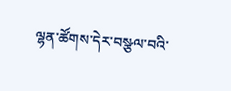ལྷན་ཚོགས་དེར་བསྩལ་བའི་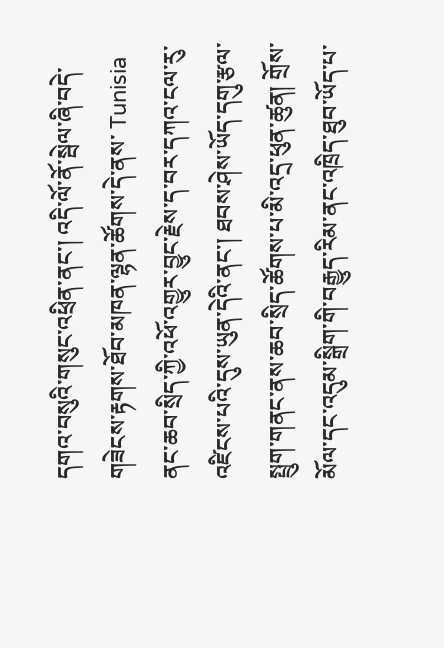དགའ་བསུའི་གསུང་འཕྲིན་ནང་། འདི་ལོ་ནོ་སྦེལ་ཞི་བདེ་གཟེངས་རྟགས་ཐོབ་མཁན་ལྷན་ཚོགས་དེ་ནས་ Tunisia ནང་ཆབ་སྲིད་ཀྱི་འཕོ་འགྱུར་བྱུང་རྗེས་ད་བར་དཀའ་ངལ་རུ་འཛིངས་པའི་དུས་ཡུན་དེའི་ནང་། ཐབས་ཤེས་ཡོད་དགུ་རྩལ་སྤྲུག་གནང་ནས་ཆབ་སྲིད་ཚོགས་པ་མི་འདྲ་ཕུན་ཚུན། གྲོས་མོལ་དང་འདུམ་སྒྲིག་གི་བརྒྱུད་རིམ་ནང་འཁྲིད་ཐུབ་ཡོད་པ་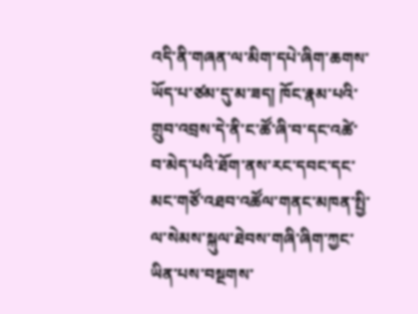འདི་ནི་གཞན་ལ་མིག་དཔེ་ཞིག་ཆགས་ཡོད་པ་ཙམ་དུ་མ་ཟད། ཁོང་རྣམ་པའི་གྲུབ་འབྲས་དེ་ནི་ང་ཚོ་ཞི་བ་དང་འཚེ་བ་མེད་པའི་ཐོག་ནས་རང་དབང་དང་མང་གཙོ་འཐབ་འཚོལ་གནང་མཁན་སྤྱི་ལ་སེམས་སྐུལ་ཐེབས་གཞི་ཞིག་ཀྱང་ཡིན་པས་བསྔགས་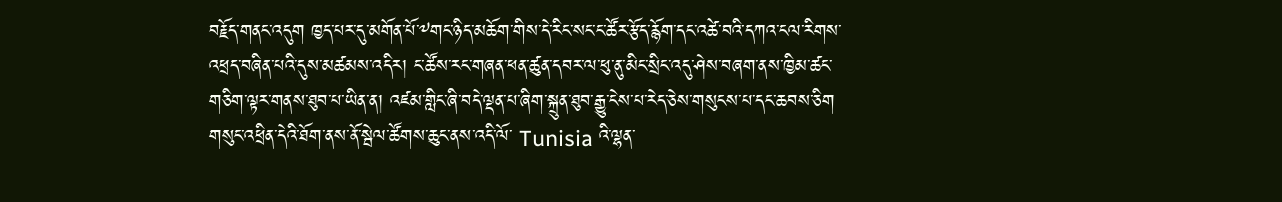བརྗོད་གནང་འདུག ཁྱད་པར་དུ་མགོན་པོ་༸གང་ཉིད་མཆོག་གིས་དེ་རིང་སང་ང་ཚོར་རྩོད་རྙོག་དང་འཚེ་བའི་དཀའ་ངལ་རིགས་འཕྲད་བཞིན་པའི་དུས་མཚམས་འདིར། ང་ཚོས་རང་གཞན་ཕན་ཚུན་དབར་ལ་ཕུ་ནུ་མིང་སྲིང་འདུ་ཤེས་བཞག་ནས་ཁྱིམ་ཚང་གཅིག་ལྟར་གནས་ཐུབ་པ་ཡིན་ན། འཛམ་གླིང་ཞི་བདེ་ལྡན་པ་ཞིག་སྐྲུན་ཐུབ་རྒྱུ་ངེས་པ་རེད་ཅེས་གསུངས་པ་དང་ཆབས་ཅིག གསུང་འཕྲིན་དེའི་ཐོག་ནས་ནོ་སྦེལ་ཚོགས་ཆུང་ནས་འདི་ལོ་ Tunisia འི་ལྷན་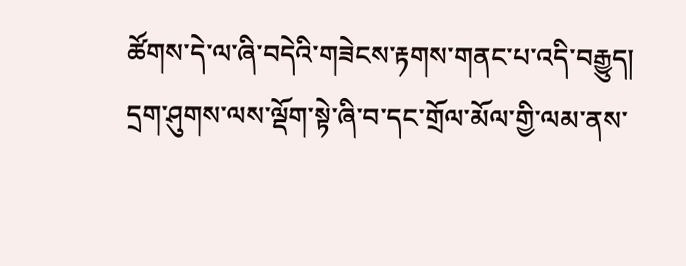ཚོགས་དེ་ལ་ཞི་བདེའི་གཟེངས་རྟགས་གནང་པ་འདི་བརྒྱུད། དྲག་ཤུགས་ལས་ལྡོག་སྟེ་ཞི་བ་དང་གྲོལ་མོལ་གྱི་ལམ་ནས་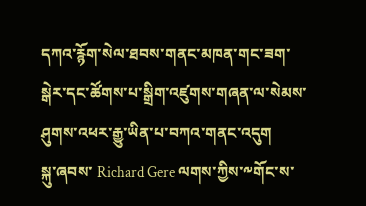དཀའ་རྙོག་སེལ་ཐབས་གནང་མཁན་གང་ཟག་སྒེར་དང་ཚོགས་པ་སྒྲིག་འཛུགས་གཞན་ལ་སེམས་ཤུགས་འཕར་རྒྱུ་ཡིན་པ་བཀའ་གནང་འདུག
སྐུ་ཞབས་ Richard Gere ལགས་ཀྱིས་༸གོང་ས་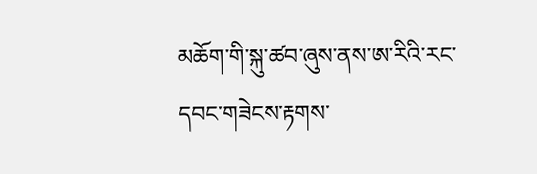མཆོག་གི་སྐུ་ཚབ་ཞུས་ནས་ཨ་རིའི་རང་དབང་གཟེངས་རྟགས་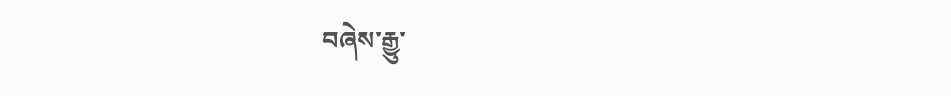བཞེས་རྒྱུ་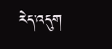རེད་འདུག